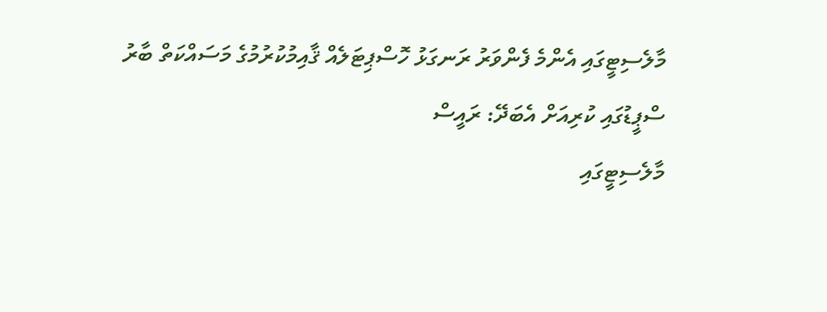މާލެސިޓީގައި އެންމެ ފެންވަރު ރަނގަޅު ހޮސްޕިޓަލެއް ޤާއިމުކުރުމުގެ މަސައްކަތް ބާރު ސްޕީޑުގައި ކުރިއަށް އެބަދޭ: ރައީސް
މާލެސިޓީގައި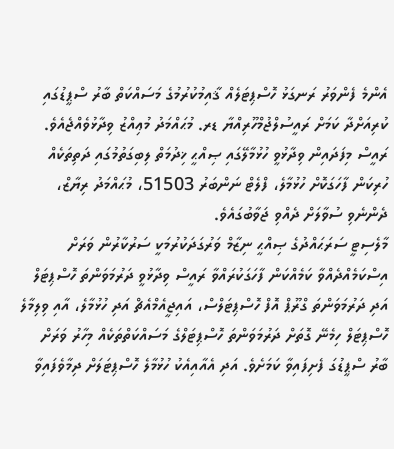އެންމެ ފެންވަރު ރަނގަޅު ހޮސްޕިޓަލެއް ޤާއިމުކުރުމުގެ މަސައްކަތް ބާރު ސްޕީޑުގައި ކުރިއަށްދާ ކަމަށް ރައީސުލްޖުމްހޫރިއްޔާ ޑރ. މުޙައްމަދު މުޢިއްޒު ވިދާޅުވެއްޖެއެވެ.
ރައީސް މިފަދައިން ވިދާޅުވީ ހުޅުމާލޭގައި ޞިއްޙީ ޚިދުމަތް ލިބިގަތުމުގައި ދަތިތަކެއް ހުރިކަން ފާހަގަކޮށް ހުޅުމާލެ، ފްލެޓް ނަންބަރު 51503، މުޙައްމަދު ރިޔާޒް، ދެންނެވި ސުވާލަށް ދެއްވި ޖަވާބުގައެވެ.
މާލެސިޓީ ސަރަޙައްދުގެ ޞިއްޙީ ނިޒާމް ވަރުގަދަކުރުމަކީ ސަރުކާރުން ވަރަށް އިސްކަމެއްދެއްވާ ކަމެއްކަން ފާހަގަކުރައްވާ ރައީސް ވިދާޅުވީ ދަރުމަވަންތަ ހޮސްޕިޓަލް އަދި ދަރުމަވަންތަ ގްރޫޕް އޮފް ހޮސްޕިޓަލްސް، އައިޖީއެމްއެޗް އަދި ހުޅުމާލެ، އާއި ވިލިމާލެ ހޮސްޕިޓަލް ހިމެނޭ ގޮތަށް ދަރުމަވަންތަ ހޮސްޕިޓަލްގެ މަސައްކަތްތަކެއް މިހާރު ވަރަށް ބާރު ސްޕީޑުގަ ފެށިފައިވާ ކަމަށެވެ. އަދި އެއާއިއެކު ހުޅުމާލެ ހޮސްޕިޓަލަށް ދިމާވެފައިވާ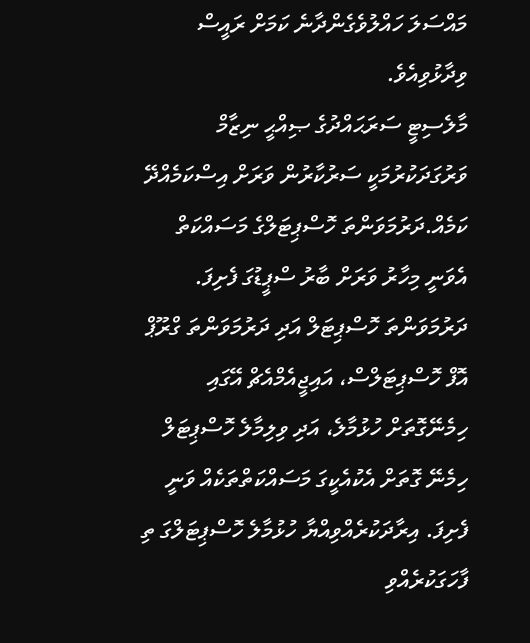މައްސަލަ ހައްލުވެގެންދާނެ ކަމަށް ރައީސް ވިދާޅުވިއެވެ.
މާލެސިޓީ ސަރަޙައްދުގެ ޞިއްޙީ ނިޒާމް ވަރުގަދަކުރުމަކީ ސަރުކާރުން ވަރަށް އިސްކަމެއްދޭ ކަމެއް.ދަރުމަވަންތަ ހޮސްޕިޓަލްގެ މަސައްކަތް އެވަނީ މިހާރު ވަރަށް ބާރު ސްޕީޑުގަ ފެށިފަ. ދަރުމަވަންތަ ހޮސްޕިޓަލް އަދި ދަރުމަވަންތަ ގްރޫޕް އޮފް ހޮސްޕިޓަލްސް، އައިޖީއެމްއެޗް އޭގައި ހިމެނޭގޮތަށް ހުޅުމާލެ، އަދި ވިލިމާލެ ހޮސްޕިޓަލް ހިމެނޭ ގޮތަށް އެކުއެކީގަ މަސައްކަތްތަކެއް ވަނީ ފެށިފަ. އިރާދަކުރެއްވިއްޔާ ހުޅުމާލެ ހޮސްޕިޓަލްގަ ތި ފާހަގަކުރެއްވި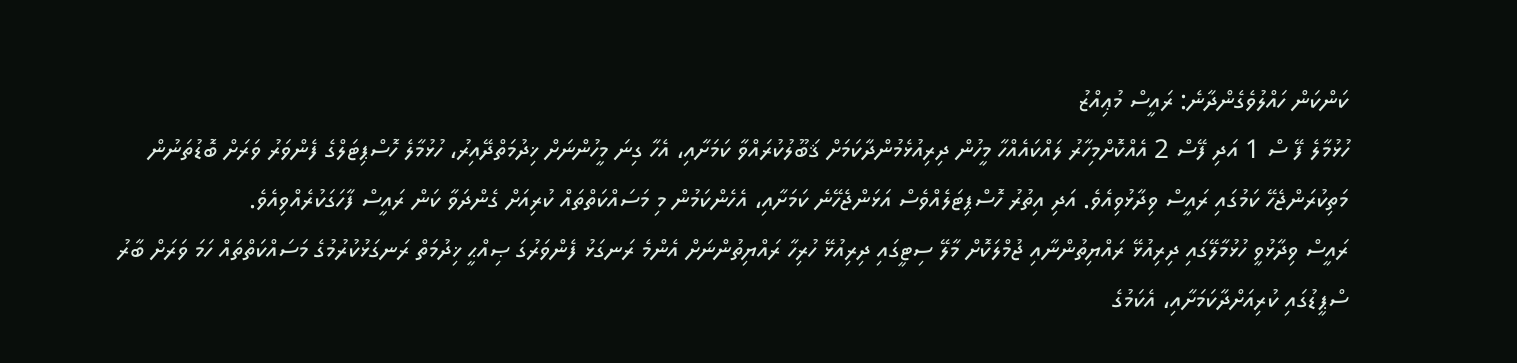ކަންކަން ހައްލުވެގެންދާނެ: ރައީސް މުޢިއްޒު
ހުޅުމާލެ ފޭ ސް 1 އަދި ފޭސް 2 އެއްކޮށްމިހާރު ލައްކައެއްހާ މީހުން ދިރިއުޅެމުންދާކަމަށް ޤަބޫލުކުރައްވާ ކަމަށާއި، އެހާ ގިނަ މީހުންނަށް ޚިދުމަތްދޭއިރު، ހުޅުމާލެ ހޮސްޕިޓަލްގެ ފެންވަރު ވަރަށް ބޮޑުތަނުން މަތިކުރަންޖެހޭ ކަމުގައި ރައީސް ވިދާޅުވިއެވެ. އަދި އިތުރު ހޮސްޕިޓަލެއްވެސް އަޅަންޖެހޭނެ ކަމަށާއި، އެހެންކަމުން މި މަސައްކަތްތައް ކުރިއަށް ގެންދަވާ ކަން ރައީސް ފާހަގަކުރެއްވިއެވެ.
ރައީސް ވިދާޅުވީ ހުޅުމާލޭގައި ދިރިއުޅޭ ރައްޔިތުންނާއި ޖުމްލަކޮށް މާލޭ ސިޓީގައި ދިރިއުޅޭ ހުރިހާ ރައްޔިތުންނަށް އެންމެ ރަނގަޅު ފެންވަރުގަ ޞިއްޙީ ޚިދުމަތް ރަނގަޅުކުރުމުގެ މަސައްކަތްތައް ހަމަ ވަރަށް ބާރު ސްޕީޑުގައި ކުރިއަށްދާކަމަށާއި، އެކަމުގެ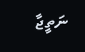ނަތީޖާ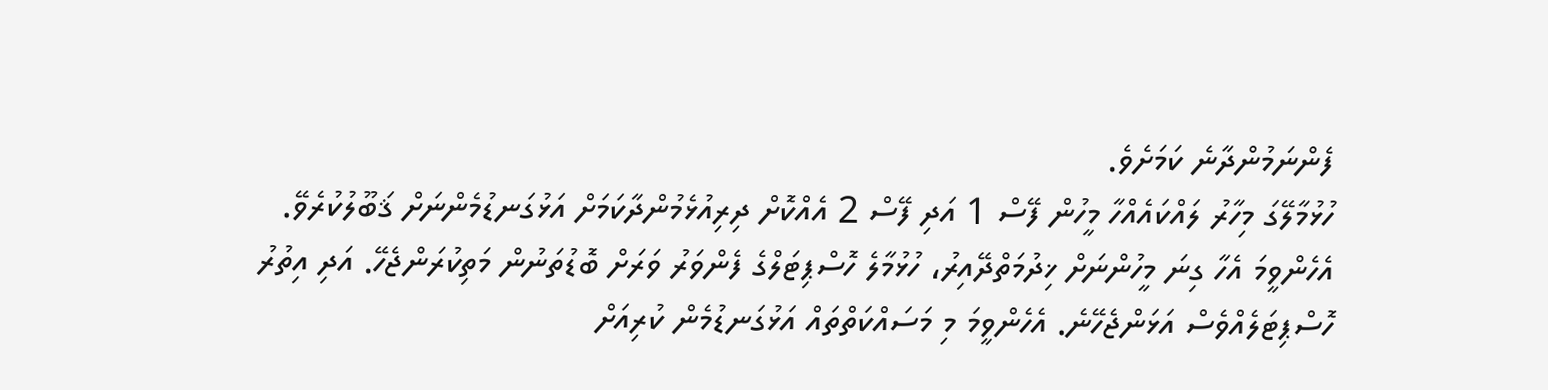ފެންނަމުންދާނެ ކަމަށެވެ.
ހުޅުމާލޭގަ މިހާރު ލައްކައެއްހާ މީހުން ފޭސް 1 އަދި ފޭސް 2 އެއްކޮށް ދިރިއުޅެމުންދާކަމަށް އަޅުގަނޑުމެންނަށް ޤަބޫލުކުރެވޭ. އެހެންވީމަ އެހާ ގިނަ މީހުންނަށް ޚިދުމަތްދޭއިރު، ހުޅުމާލެ ހޮސްޕިޓަލްގެ ފެންވަރު ވަރަށް ބޮޑުތަނުން މަތިކުރަންޖެހޭ. އަދި އިތުރު ހޮސްޕިޓަލެއްވެސް އަޅަންޖެހޭނެ. އެހެންވީމަ މި މަސައްކަތްތައް އަޅުގަނޑުމެން ކުރިއަށް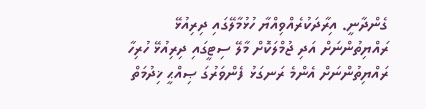ގެންދާނީ. އިރާދަކުރެއްވިއްޔާ ހުޅުމާލޭގައި ދިރިއުޅޭ ރައްޔިތުންނަށް އަދި ޖުމްލަކޮށް މާލޭ ސިޓީގައި ދިރިއުޅޭ ހުރިހާ ރައްޔިތުންނަށް އެންމެ ރަނގަޅު ފެންވަރުގަ ޞިއްޙީ ޚިދުމަތް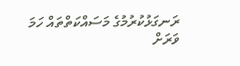ރަނގަޅުކުރުމުގެ މަސައްކަތްތައް ހަމަ ވަރަށް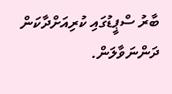ބާރު ސްޕީޑުގައި ކުރިއަށްދާކަން ދަންނަވާލަން.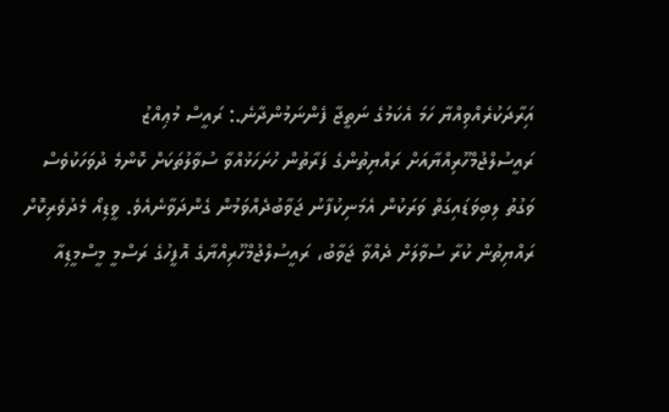އަިރާދަކުރެއްވިއްޔާ ހަމަ އެކަމުގެ ނަތީޖާ ފެންނަމުންދާނެ.: ރައީސް މުޢިއްޒު
ރައީސުލްޖުމްހޫރިއްޔާއަށް ރައްޔިތުންގެ ފަރާތުން ހުށަހަޅުއްވާ ސުވާލުތަކަށް ކޮންމެ ދުވަހަކުވެސް ވަގުތު ލިބިވަޑައިގަތް ވަރަކުން އެމަނިކުފާނު ޖަވާބުދެއްވަމުން ގެންދަވާނެއެވެ. ވީޑިއޯ މެދުވެރިކޮށް ރައްޔިތުން ކުރާ ސުވާލަށް ދެއްވާ ޖަވާބު، ރައީސުލްޖުމްހޫރިއްޔާގެ އޮފީހުގެ ރަސްމީ މީސްމީޑިއާ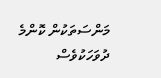މަންސަތަކުން ކޮންމެ ދުވަހަކުވެސް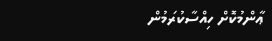ޢާންމުކޮށް ހިއްސާކުރަމުން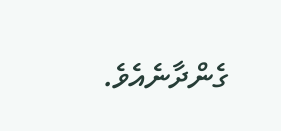ގެންދާނެއެވެ.